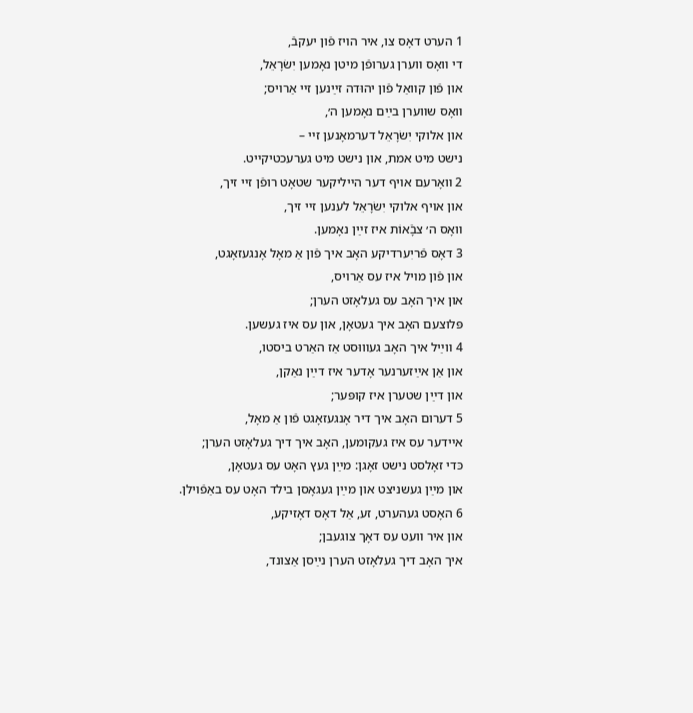1 הערט דאָס צו, איר הױז פֿון יעקבֿ,
די װאָס װערן גערופֿן מיטן נאָמען יִשׂרָאֵל,
און פֿון קװאַל פֿון יהוּדה זײַנען זײ אַרױס;
װאָס שװערן בײַם נאָמען ה׳,
און אלוקי יִשׂרָאֵל דערמאָנען זײ –
נישט מיט אמת, און נישט מיט גערעכטיקײט.
2 װאָרעם אױף דער הײליקער שטאָט רופֿן זײ זיך,
און אױף אלוקי יִשׂרָאֵל לענען זײ זיך,
װאָס ה׳ צבָֿאוֹת איז זײַן נאָמען.
3 דאָס פֿריִערדיקע האָב איך פֿון אַ מאָל אָנגעזאָגט,
און פֿון מױל איז עס אַרױס,
און איך האָב עס געלאָזט הערן;
פּלוצעם האָב איך געטאָן, און עס איז געשען.
4 װײַל איך האָב געװוּסט אַז האַרט ביסטו,
און אַן אײַזערנער אָדער איז דײַן נאַקן,
און דײַן שטערן איז קופּער;
5 דערום האָב איך דיר אָנגעזאָגט פֿון אַ מאָל,
אײדער עס איז געקומען, האָב איך דיך געלאָזט הערן;
כּדי זאָלסט נישט זאָגן: מײַן געץ האָט עס געטאָן,
און מײַן געשניצט און מײַן געגאָסן בילד האָט עס באַפֿױלן.
6 האָסט געהערט, זע, אַל דאָס דאָזיקע,
און איר װעט עס דאָך צוגעבן;
איך האָב דיך געלאָזט הערן נײַסן אַצונד,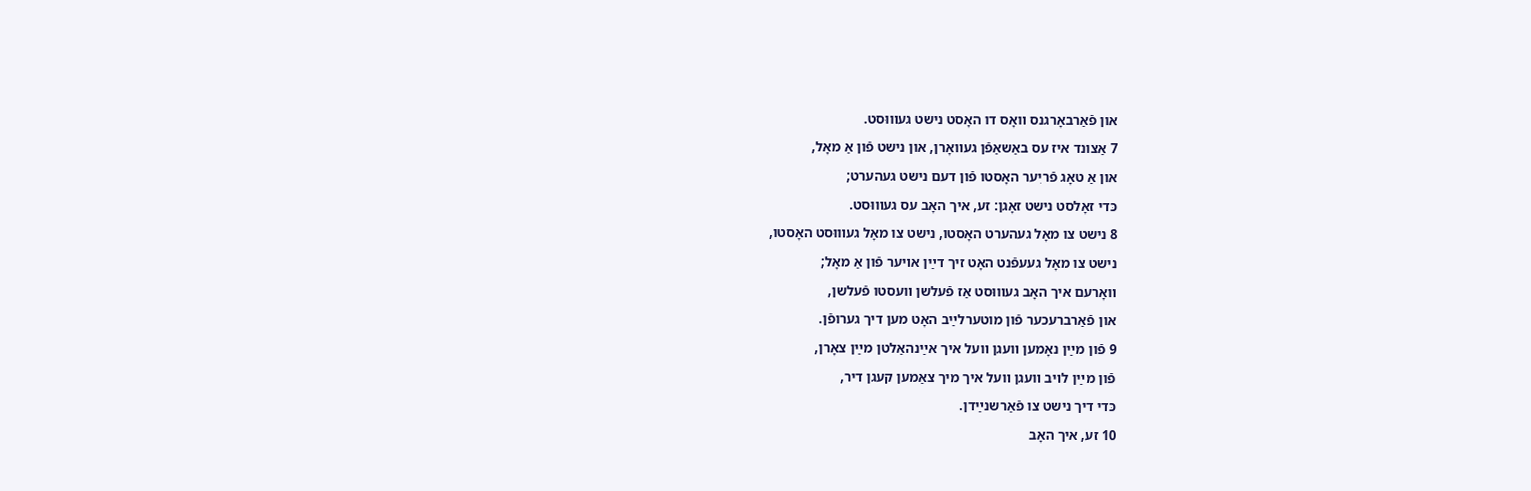און פֿאַרבאָרגנס װאָס דו האָסט נישט געװוּסט.
7 אַצונד איז עס באַשאַפֿן געװאָרן, און נישט פֿון אַ מאָל,
און אַ טאָג פֿריִער האָסטו פֿון דעם נישט געהערט;
כּדי זאָלסט נישט זאָגן: זע, איך האָב עס געװוּסט.
8 נישט צו מאָל געהערט האָסטו, נישט צו מאָל געװוּסט האָסטו,
נישט צו מאָל געעפֿנט האָט זיך דײַן אױער פֿון אַ מאָל;
װאָרעם איך האָב געװוּסט אַז פֿעלשן װעסטו פֿעלשן,
און פֿאַרברעכער פֿון מוטערלײַב האָט מען דיך גערופֿן.
9 פֿון מײַן נאָמען װעגן װעל איך אײַנהאַלטן מײַן צאָרן,
פֿון מײַן לױב װעגן װעל איך מיך צאַמען קעגן דיר,
כּדי דיך נישט צו פֿאַרשנײַדן.
10 זע, איך האָב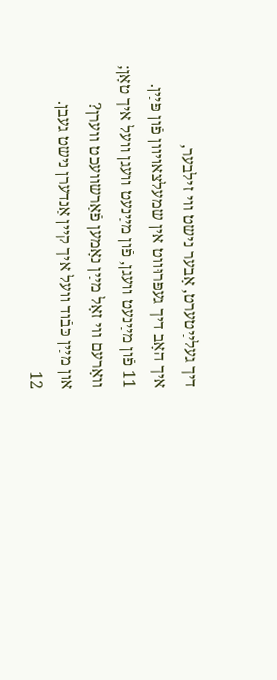דיך געלײַטערט, אָבער נישט װי זילבער,
איך האָב דיך געפּרוּװט אין שמעלצאױװן פֿון פּײַן.
11 פֿון מײַנעט װעגן, פֿון מײַנעט װעגן װעל איך טאָן;
װאָרעם װי זאָל מײַן נאָמען פֿאַרשװעכט װערן?
און מײַן כּבֿוד װעל איך קײן אַנדערן נישט געבן.
12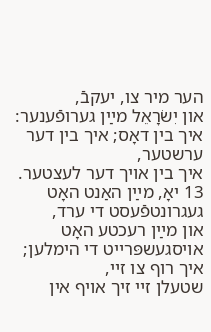הער מיר צו, יעקבֿ,
און יִשׂרָאֵל מײַן גערופֿענער:
איך בין דאָס; איך בין דער ערשטער,
איך בין אױך דער לעצטער.
13 יאָ, מײַן האַנט האָט געגרונטפֿעסט די ערד,
און מײַן רעכטע האָט אױסגעשפּרײט די הימלען;
איך רוף צו זײ,
שטעלן זײ זיך אױף אין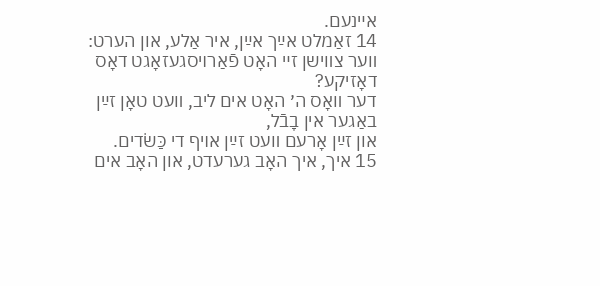אײנעם.
14 זאַמלט אײַך אײַן, איר אַלע, און הערט:
װער צװישן זײ האָט פֿאַרױסגעזאָגט דאָס דאָזיקע?
דער װאָס ה׳ האָט אים ליב, װעט טאָן זײַן באַגער אין בָבֿל,
און זײַן אָרעם װעט זײַן אױף די כַּשׂדים.
15 איך, איך האָב גערעדט, און האָב אים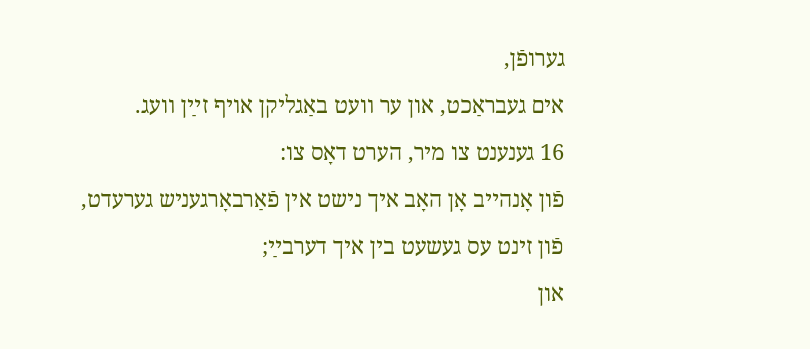גערופֿן,
אים געבראַכט, און ער װעט באַגליקן אױף זײַן װעג.
16 גענענט צו מיר, הערט דאָס צו:
פֿון אָנהײב אָן האָב איך נישט אין פֿאַרבאָרגעניש גערעדט,
פֿון זינט עס געשעט בין איך דערבײַ;
און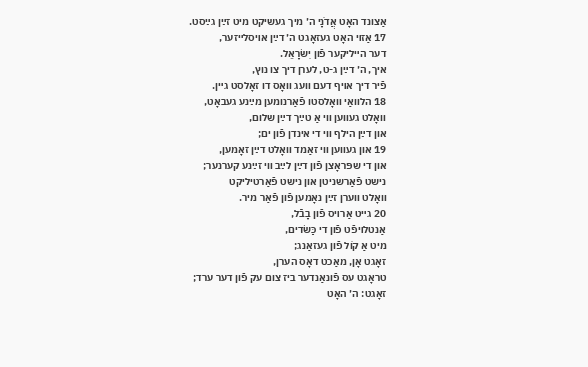אַצונד האָט אֲדֹנָי ה׳ מיך געשיקט מיט זײַן גײַסט.
17 אַזױ האָט געזאָגט ה׳ דײַן אױסלײזער,
דער הײליקער פֿון יִשׂרָאֵל.
איך, ה׳ דײַן ג-ט, לערן דיך צו נוץ,
פֿיר דיך אױף דעם װעג װאָס דו זאָלסט גײן.
18 הלװאַי װאָלסטו פֿאַרנומען מײַנע געבאָט,
װאָלט געװען װי אַ טײַך דײַן שלום,
און דײַן הילף װי די אינדן פֿון ים;
19 און געװען װי זאַמד װאָלט דײַן זאָמען,
און די שפּראָצן פֿון דײַן לײַב װי זײַנע קערנער;
נישט פֿאַרשניטן און נישט פֿאַרטיליקט
װאָלט װערן זײַן נאָמען פֿון פֿאַר מיר.
20 גײט אַרױס פֿון בָבֿל,
אַנטלױפֿט פֿון די כַּשׂדים,
מיט אַ קֹול פֿון געזאַנג;
זאָגט אָן, מאַכט דאָס הערן,
טראָגט עס פֿונאַנדער ביז צום עק פֿון דער ערד;
זאָגט: ה׳ האָט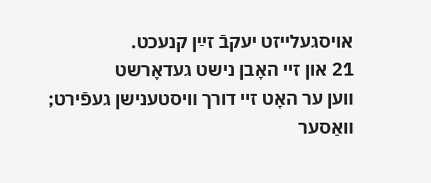אױסגעלײזט יעקבֿ זײַן קנעכט.
21 און זײ האָבן נישט געדאָרשט
װען ער האָט זײ דורך װיסטענישן געפֿירט;
װאַסער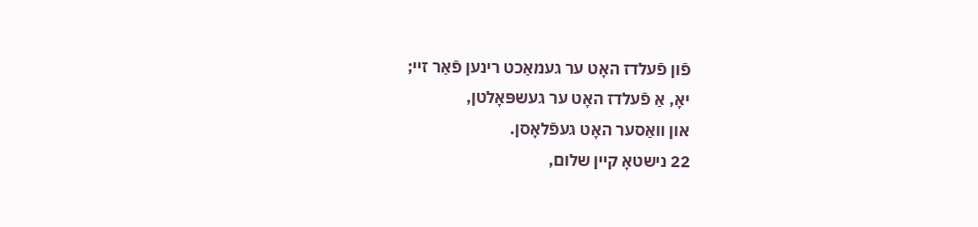פֿון פֿעלדז האָט ער געמאַכט רינען פֿאַר זײ;
יאָ, אַ פֿעלדז האָט ער געשפּאָלטן,
און װאַסער האָט געפֿלאָסן.
22 נישטאָ קײן שלום,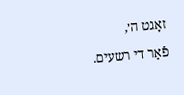זאָגט ה׳,
פֿאַר די רשעים.